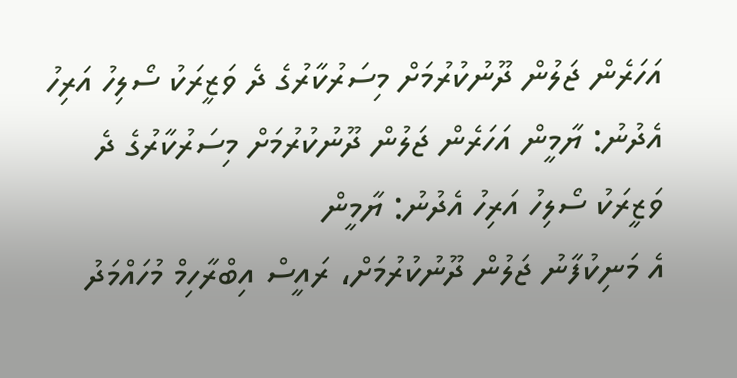އަހަރެން ޖަލުން ދޫނުކުރުމަށް މިސަރުކާރުގެ ދެ ވަޒީރަކު ސޯލިހު އަރިހު އެދުނު: ޔާމީން އަހަރެން ޖަލުން ދޫނުކުރުމަށް މިސަރުކާރުގެ ދެ ވަޒީރަކު ސޯލިހު އަރިހު އެދުނު: ޔާމީން
އެ މަނިކުފާނު ޖަލުން ދޫނުކުރުމަށް، ރައީސް އިބްރާހިމް މުހައްމަދު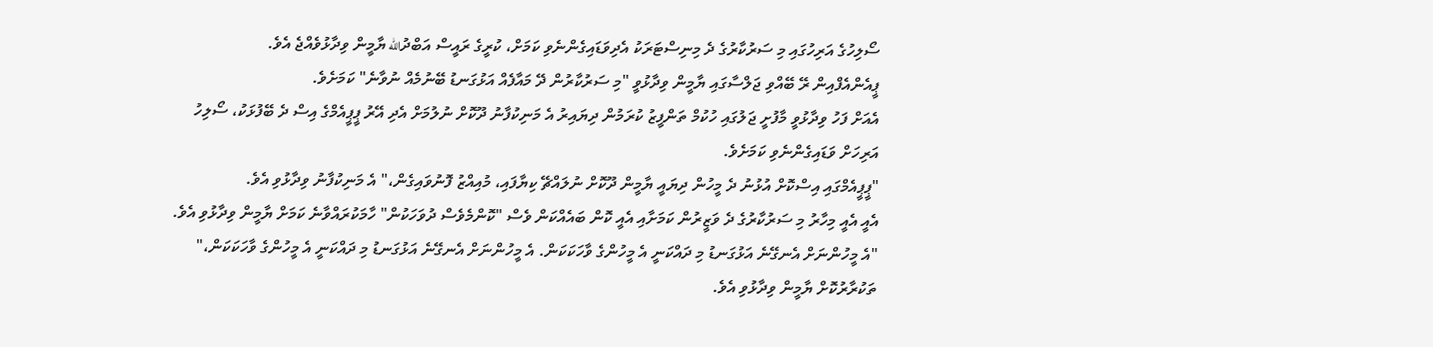ސޯލިހުގެ އަރިހުގައި މި ސަރުކާރުގެ ދެ މިނިސްޓަރަކު އެދިވަޑައިގެންނެވި ކަމަށް، ކުރީގެ ރައީސް އަބްދުالله ޔާމީން ވިދާޅުވެއްޖެ އެވެ.
ޕީއެންއެފްއިން ރޭ ބޭއްވި ޖަލްސާގައި ޔާމީން ވިދާޅުވީ "މި ސަރުކާރުން ދޭ މައާފެއް އަޅުގަނޑު ބޭނުމެއް ނުވާނެ" ކަމަށެވެ.
އެއަށް ފަހު ވިދާޅުވީ މާފުށީ ޖަލުގައި ހުކުމް ތަންފީޒު ކުރަމުން ދިޔައިރު އެ މަނިކުފާނު ދޫކޮށް ނުލުމަށް އެދި އޭރު ޕީޕީއެމްގެ އިސް ދެ ބޭފުޅަކު، ސޯލިހު އަރިހަށް ވަޑައިގެންނެވި ކަމަށެވެ.
"ޕީޕީއެމްގައި އިސްކޮށް އުޅުނު ދެ މީހުން ދިޔައީ ޔާމީން ދޫކޮށް ނުލައްޗޭ ކިޔާފައި، މުއިއްޒު ފޮނުވައިގެން،" އެ މަނިކުފާނު ވިދާޅުވި އެވެ.
އެއީ އެއީ މިހާރު މި ސަރުކާރުގެ ދެ ވަޒީރުން ކަމަށާއި އެއީ ކޮން ބައެއްކަން ވެސް "ކޮންމެވެސް ދުވަހަކުން" ހާމަކުރައްވާނެ ކަމަށް ޔާމީން ވިދާޅުވި އެވެ.
"އެ މީހުންނަށް އެނގޭނެ އަޅުގަނޑު މި ދައްކަނީ އެ މީހުންގެ ވާހަކަކަން. އެ މީހުންނަށް އެނގޭނެ އަޅުގަނޑު މި ދައްކަނީ އެ މީހުންގެ ވާހަކަކަން،" ތަކުރާރުކޮށް ޔާމީން ވިދާޅުވި އެވެ.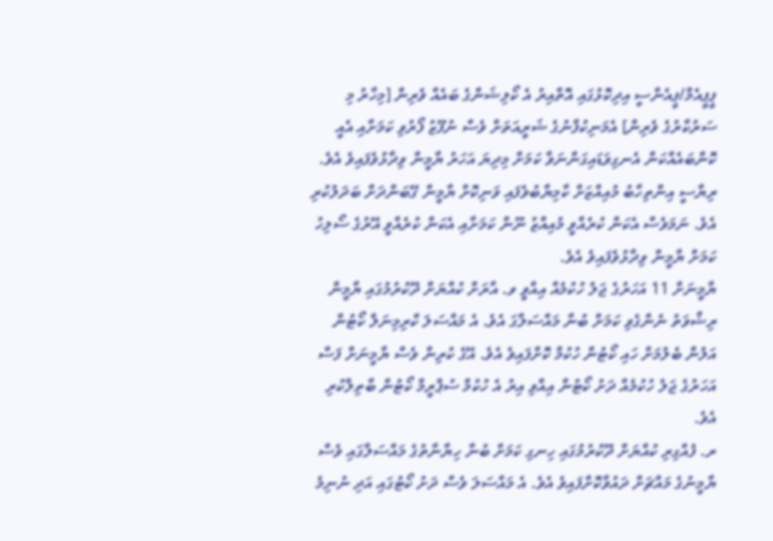ޕީޕީއެމް/ޕީއެންސީ އިދިކޮޅުގައި އޮތްއިރު އެ ކޯލިޝަންގެ ބައެއް ވެރިން [މިހާރު މި ސަރުކާރުގެ ވެރިން] އެމަނިކުފާނުގެ ޝަރީއަތަށް ވެސް ނުފޫޒު ފޯރުވި ކަމަށާއި އެއީ ކޮންބައެއްކަން އެނގިވަޑައިގަންނަވާ ކަމަށް މިދިޔަ އަހަރު ޔާމީން ވިދާޅުވެފައިވެ އެވެ.
ރިޔާސީ އިންތިހާބު މުއިއްޒަށް ކާމިޔާބުވެފައި ވަނިކޮށް ޔާމީން ގޭބަންދަށް ބަދަލުކުރި އެވެ. ނަމަވެސް އެކަން ކުރެއްވީ މުއިއްޒު ނޫން ކަމަށާއި އެކަން ކުރެއްވީ އޭރުގެ ސޯލިހު ކަމަށް ޔާމީން ވިދާޅުވެފައިވެ އެވެ.
ޔާމީނަށް 11 އަހަރުގެ ޖަލު ހުކުމެއް އިއްވީ ވ. އާރަށް ކުއްޔަށް ދޫކުރުމުގައި ޔާމީން ރިޝްވަތު ނެންގެވި ކަމަށް ބުނާ މައްސަލާގަ އެވެ. އެ މައްސަލަ ކްރިމިނަލް ކޯޓުން އަލުން ބެލުމަށް ހައި ކޯޓުން ހުކުމް ކޮށްފައިވެ އެވެ. އޭގެ ކުރިން ވެސް ޔާމީނަށް ފަސް އަހަރުގެ ޖަލު ހުކުމެއް ދަށު ކޯޓުން އިއްވި އިރު އެ ހުކުމް ސުޕްރީމް ކޯޓުން ބާތިލްކުރި އެވެ.
ރ. ފުއްގިރި ކުއްޔަށް ދޫކުރުމުގައި ހިނގި ކަމަށް ބުނާ ހިޔާނާތުގެ މައްސަލާގައި ވެސް ޔާމީނުގެ މައްޗަށް ދައުވާކޮށްފައިވެ އެވެ. އެ މައްސަލަ ވެސް ދަށު ކޯޓުގައި އަދި ނުނިމެ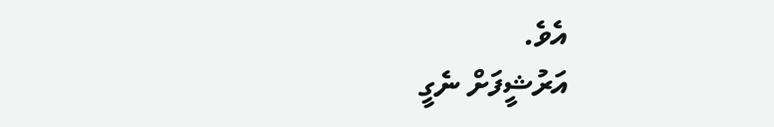އެވެ.
އަރުޝީފަށް ނެގީ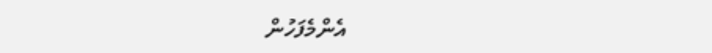އެންމެފަހުން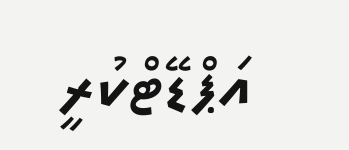އަޕްޑޭޓްކުރީ